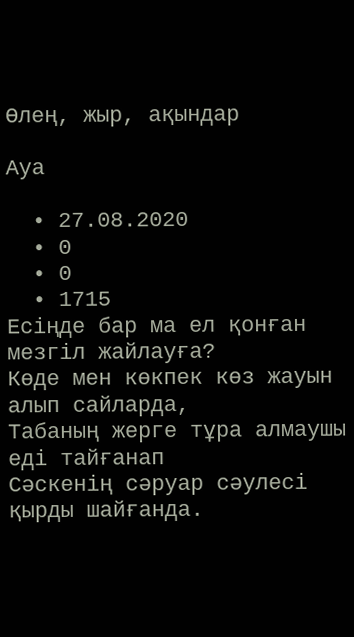Өлең, жыр, ақындар

Ауа

  • 27.08.2020
  • 0
  • 0
  • 1715
Есіңде бар ма ел қонған мезгіл жайлауға?
Көде мен көкпек көз жауын алып сайларда,
Табаның жерге тұра алмаушы еді тайғанап
Сәскенің сәруар сәулесі қырды шайғанда.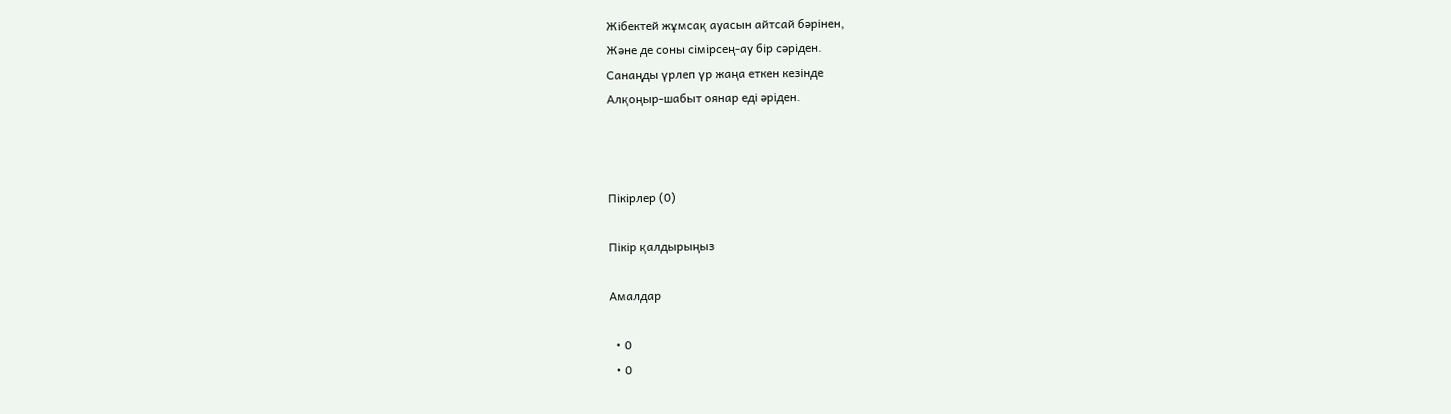Жібектей жұмсақ ауасын айтсай бәрінен,
Және де соны сімірсең-ау бір сәріден.
Санаңды үрлеп үр жаңа еткен кезінде
Алқоңыр-шабыт оянар еді әріден.



Пікірлер (0)

Пікір қалдырыңыз

Амалдар

  • 0
  • 0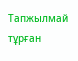Тапжылмай тұрған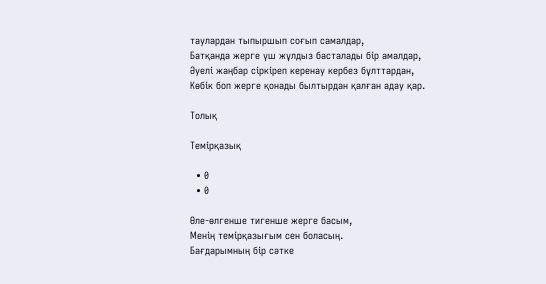таулардан тыпыршып соғып самалдар,
Батқанда жерге үш жұлдыз басталады бір амалдар,
Әуелі жаңбар сіркіреп керенау кербез бұлттардан,
Көбік боп жерге қонады былтырдан қалған адау қар.

Толық

Темірқазық

  • 0
  • 0

Өле-өлгенше тигенше жерге басым,
Менің темірқазығым сен боласың.
Бағдарымның бір сәтке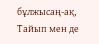бұлжысаң-ақ,
Тайып мен де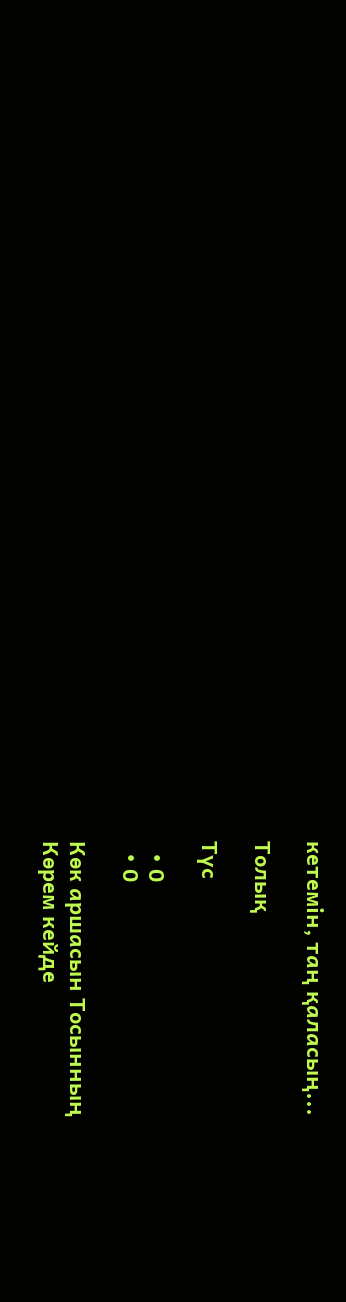кетемін, таң қаласың...

Толық

Түс

  • 0
  • 0

Көк аршасын Тосынның
Көрем кейде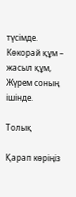түсімде.
Көкорай құм – жасыл құм,
Жүрем соның ішінде.

Толық

Қарап көріңіз